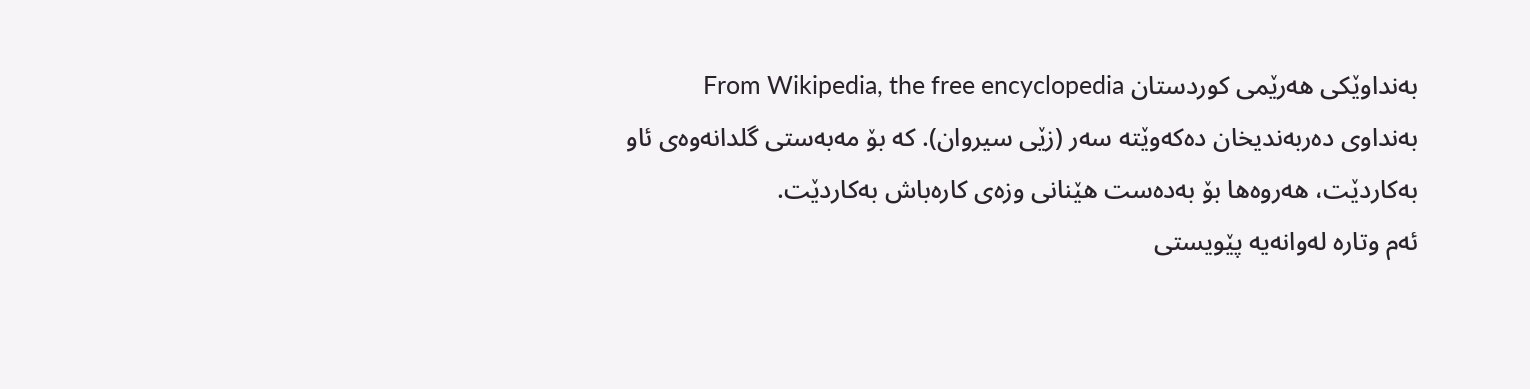بەنداوێکی ھەرێمی کوردستان From Wikipedia, the free encyclopedia
بەنداوی دەربەندیخان دەکەوێتە سەر (زێی سیروان). کە بۆ مەبەستی گلدانەوەی ئاو بەکاردێت، ھەروەھا بۆ بەدەست ھێنانی وزەی کارەباش بەکاردێت.
ئەم وتارە لەوانەیە پێویستی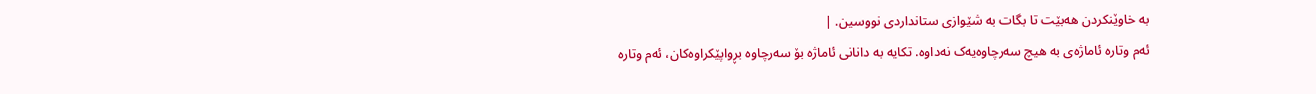بە خاوێنکردن ھەبێت تا بگات بە شێوازی ستانداردی نووسین. |
ئەم وتارە ئاماژەی بە ھیچ سەرچاوەیەک نەداوە. تکایە بە دانانی ئاماژە بۆ سەرچاوە بڕواپێکراوەکان، ئەم وتارە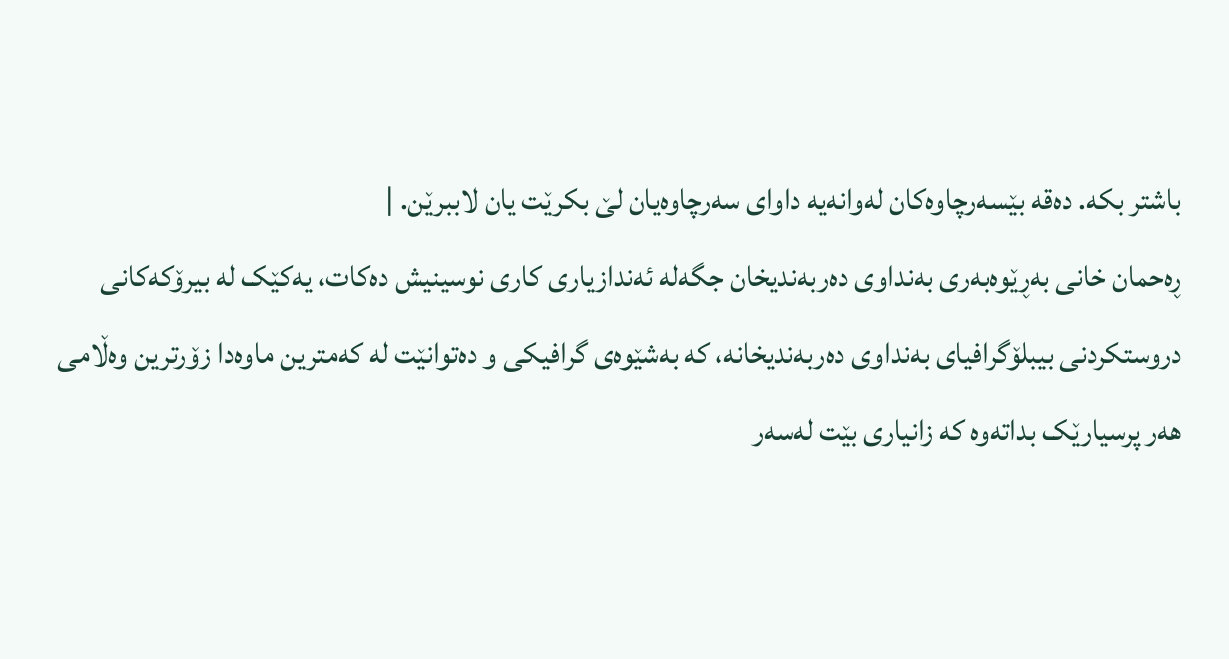باشتر بکە. دەقە بێسەرچاوەکان لەوانەیە داوای سەرچاوەیان لێ بکرێت یان لاببرێن. |
ڕەحمان خانی بەڕێوەبەری بەنداوی دەربەندیخان جگەلە ئەندازیاری کاری نوسینیش دەکات، یەکێک لە بیرۆکەکانی دروستکردنی بیبلۆگرافیای بەنداوی دەربەندیخانە، کە بەشێوەی گرافیکی و دەتوانێت لە کەمترین ماوەدا زۆرترین وەڵامی ھەر پرسیارێک بداتەوە کە زانیاری بێت لەسەر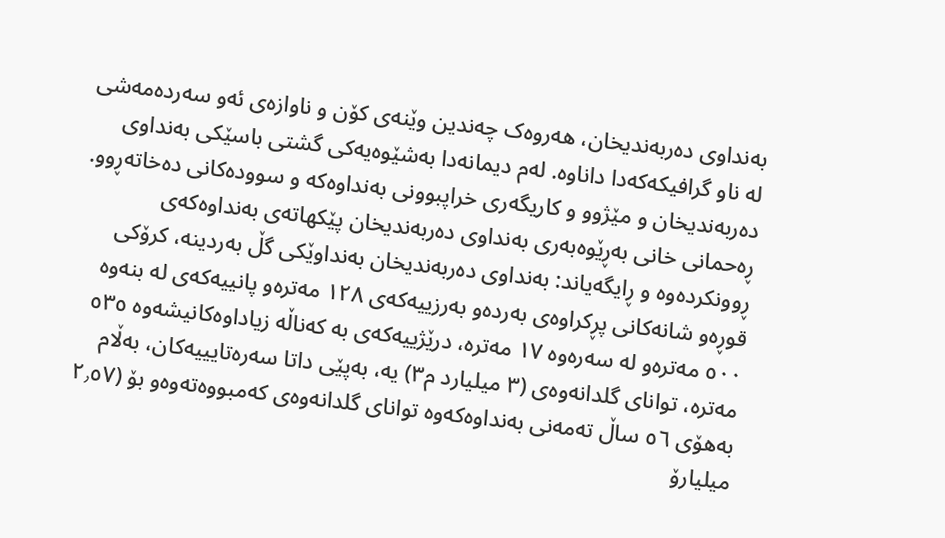بەنداوی دەربەندیخان، ھەروەک چەندین وێنەی کۆن و ناوازەی ئەو سەردەمەشی لە ناو گرافیکەکەدا داناوە. لەم دیمانەدا بەشێوەیەکی گشتی باسێکی بەنداوی دەربەندیخان و مێژوو و کاریگەری خراپبوونی بەنداوەکە و سوودەکانی دەخاتەڕوو.
ڕەحمانی خانی بەڕێوەبەری بەنداوی دەربەندیخان پێکھاتەی بەنداوەکەی ڕوونکردەوە و ڕایگەیاند: بەنداوی دەربەندیخان بەنداوێکی گڵ بەردینە، کرۆکی قوڕەو شانەکانی پڕکراوەی بەردەو بەرزییەکەی ١٢٨ مەترەو پانییەکەی لە بنەوە ٥٠٠ مەترەو لە سەرەوە ١٧ مەترە، درێژییەکەی بە کەناڵە زیاداوەکانیشەوە ٥٣٥ مەترە، توانای گلدانەوەی (٣ میلیارد م٣) یە، بەپێی داتا سەرەتایییەکان، بەڵام بەھۆی ٥٦ ساڵ تەمەنی بەنداوەکەوە توانای گلدانەوەی کەمبووەتەوەو بۆ (٢٫٥٧ میلیارۆ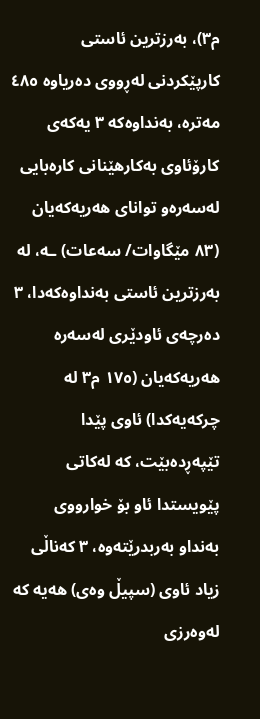م٣)، بەرزترین ئاستی کارپێکردنی لەڕووی دەریاوە ٤٨٥ مەترە، بەنداوەکە ٣ یەکەی کارۆئاوی بەکارھێنانی کارەبایی لەسەرەو توانای ھەریەکەیان (٨٣ مێگاوات/ سەعات) ـە، لە بەرزترین ئاستی بەنداوەکەدا، ٣ دەرچەی ئاودێری لەسەرە ھەریەکەیان (١٧٥ م٣ لە چرکەیەکدا) ئاوی پێدا تێپەڕدەبێت، کە لەکاتی پێویستدا ئاو بۆ خوارووی بەنداو بەربدرێتەوە، ٣ کەناڵی زیاد ئاوی (سپیڵ وەی) ھەیە کە لەوەرزی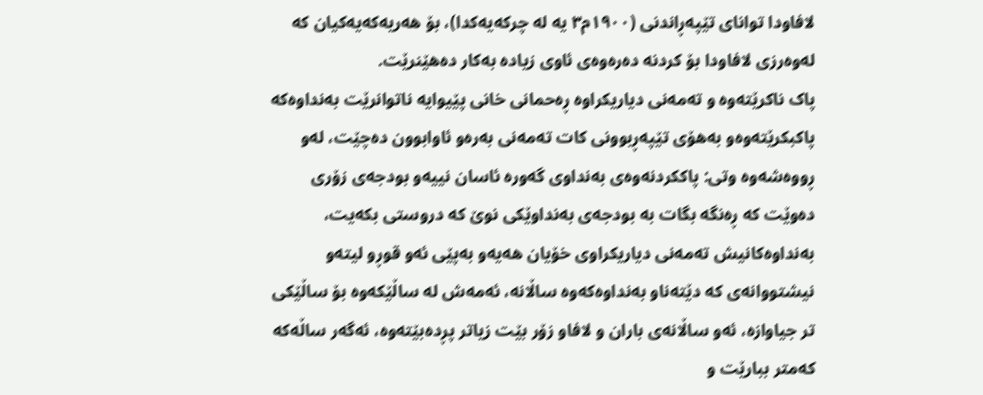لافاودا توانای تێپەڕاندنی (١٩٠٠م٣ یە لە چرکەیەکدا)، بۆ ھەریەکەیەکیان کە لەوەرزی لافاودا بۆ کردنە دەرەوەی ئاوی زیادە بەکار دەھێنرێت.
پاک ناکرێتەوە و تەمەنی دیاریکراوە ڕەحمانی خانی پێیوایە ناتوانرێت بەنداوەکە پاکبکرێتەوەو بەھۆی تێپەڕبوونی کات تەمەنی بەرەو ئاوابوون دەچێت، لەو ڕووەشەوە وتی: پاککردنەوەی بەنداوی گەورە ئاسان نییەو بودجەی زۆری دەوێت کە ڕەنگە بگات بە بودجەی بەنداوێکی نوێ کە دروستی بکەیت، بەنداوەکانیش تەمەنی دیاریکراوی خۆیان ھەیەو بەپێی ئەو قوڕو لیتەو نیشتووانەی کە دێتەناو بەنداوەکەوە ساڵانە، ئەمەش لە ساڵێکەوە بۆ ساڵێکی تر جیاوازە، ئەو ساڵانەی باران و لافاو زۆر بێت زیاتر پڕدەبێتەوە، ئەگەر ساڵەکە کەمتر ببارێت و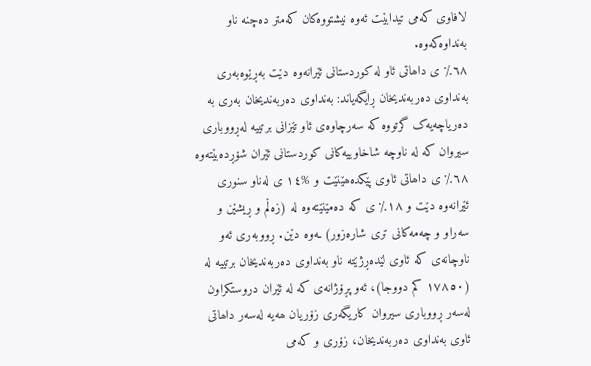لافاوی کەمی تیدابێت ئەوە نیشتووەکان کەمتر دەچنە ناو بەنداوەکەوە.
٦٨٪ ی داھاتی ئاو لە کوردستانی ئێرانەوە دێت بەڕێوەبەری بەنداوی دەربەندیخان ڕایگەیاند: بەنداوی دەربەندیخان بەری بە دەریاچەیەک گرتووە کە سەرچاوەی ئاو تێزانی برتییە لەڕووباری سیروان کە لە ناوچە شاخاوییەکانی کوردستانی ئێران شۆڕدەبێتەوە ٦٨٪ ی داھاتی ئاوی پێکدەھێنێت و %١٤ ی لەناو سنوری ئێرانەوە دێت و ١٨٪ ی کە دەمێنێتەوە لە (زەڵم و ڕیشێن و سەراو و چەمەکانی تری شارەزور) ـەوە دێن. ڕووبەری ئەو ناوچانەی کە ئاوی لێدەڕژێتە ناو بەنداوی دەربەندیخان برتییە لە (١٧٨٥٠ کم دووجا)، ئەو پڕۆژانەی کە لە ئێران دروستکراون لەسەر ڕووباری سیروان کاریگەری زۆریان ھەیە لەسەر داھاتی ئاوی بەنداوی دەربەندیخان، زۆری و کەمی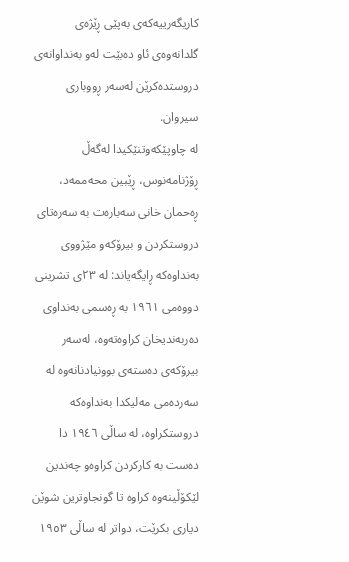کاریگەرییەکەی بەپێی ڕێژەی گلدانەوەی ئاو دەبێت لەو بەنداوانەی دروستدەکرێن لەسەر ڕووباری سیروان.
لە چاوپێکەوتنێکیدا لەگەڵ ڕۆژنامەنوس، ڕێبین محەممەد، ڕەحمان خانی سەبارەت بە سەرەتای دروستکردن و بیرۆکەو مێژووی بەنداوەکە ڕایگەیاند: لە ٢٣ی تشرینی دووەمی ١٩٦١ بە ڕەسمی بەنداوی دەربەندیخان کراوەتەوە، لەسەر بیرۆکەی دەستەی بوونیادنانەوە لە سەردەمی مەلیکدا بەنداوەکە دروستکراوە، لە ساڵی ١٩٤٦ دا دەست بە کارکردن کراوەو چەندین لێکۆڵینەوە کراوە تا گونجاوترین شوێن دیاری بکرێت، دواتر لە ساڵی ١٩٥٣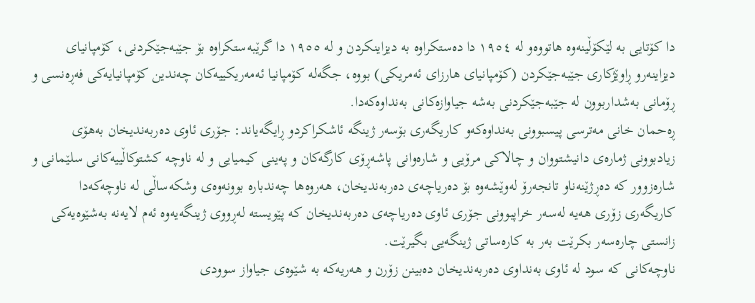دا کۆتایی بە لێکۆڵینەوە ھاتووەو لە ١٩٥٤ دا دەستکراوە بە دیزاینکردن و لە ١٩٥٥ دا گرێبەستکراوە بۆ جێبەجێکردنی، کۆمپانیای دیزاینەرو ڕاوێژکاری جێبەجێکردن (کۆمپانیای ھارزای ئەمریکی) بووە، جگەلە کۆمپانیا ئەمەریکییەکان چەندین کۆمپانیایەکی فەڕەنسی و ڕۆمانی بەشداربوون لە جێبەجێکردنی بەشە جیاوازەکانی بەنداوەکەدا.
ڕەحمان خانی مەترسی پیسبوونی بەنداوەکەو کاریگەری بۆسەر ژینگە ئاشکراکردو ڕایگەیاند: جۆری ئاوی دەربەندیخان بەھۆی زیادبوونی ژمارەی دانیشتووان و چالاکی مرۆیی و شارەوانی پاشەڕۆی کارگەکان و پەینی کیمیایی و لە ناوچە کشتوکاڵییەکانی سلێمانی و شارەزوور کە دەڕژێنەناو تانجەرۆ لەوێشەوە بۆ دەریاچەی دەربەندیخان، ھەروەھا چەندبارە بوونەوەی وشکەساڵی لە ناوچەکەدا کاریگەری زۆری ھەیە لەسەر خراپبوونی جۆری ئاوی دەریاچەی دەربەندیخان کە پێویستە لەڕووی ژینگەیەوە ئەم لایەنە بەشێوەیەکی زانستی چارەسەر بکرێت بەر بە کارەساتی ژینگەیی بگیرێت.
ناوچەکانی کە سود لە ئاوی بەنداوی دەربەندیخان دەبینن زۆرن و ھەریەکە بە شێوەی جیاواز سوودی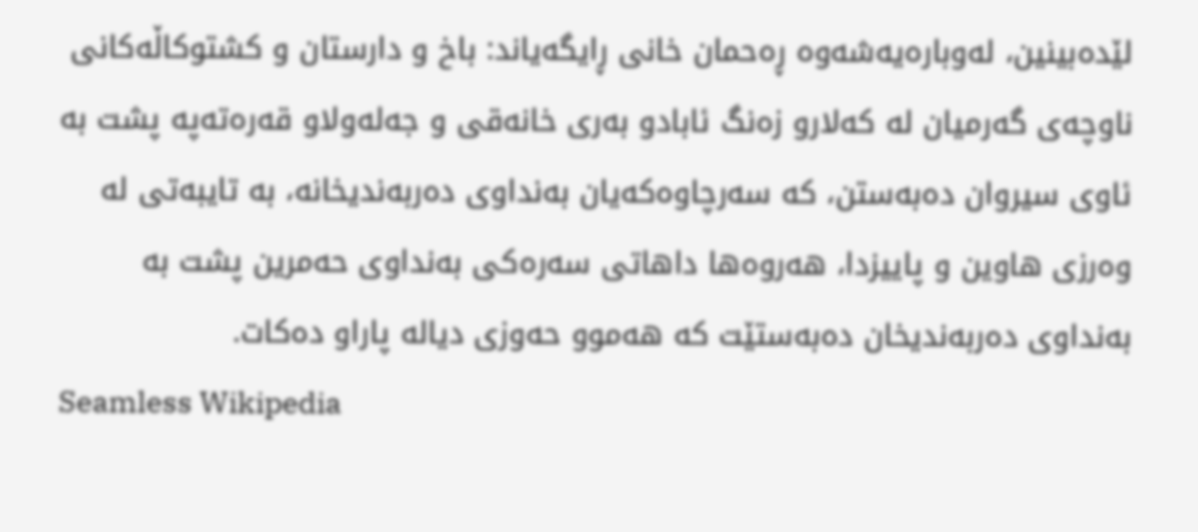لێدەبینین، لەوبارەیەشەوە ڕەحمان خانی ڕایگەیاند: باخ و دارستان و کشتوکاڵەکانی ناوچەی گەرمیان لە کەلارو زەنگ ئابادو بەری خانەقی و جەلەولاو قەرەتەپە پشت بە ئاوی سیروان دەبەستن، کە سەرچاوەکەیان بەنداوی دەربەندیخانە، بە تایبەتی لە وەرزی ھاوین و پاییزدا، ھەروەھا داھاتی سەرەکی بەنداوی حەمرین پشت بە بەنداوی دەربەندیخان دەبەستێت کە ھەموو حەوزی دیالە پاراو دەکات.
Seamless Wikipedia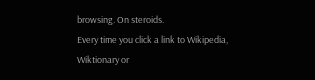browsing. On steroids.
Every time you click a link to Wikipedia, Wiktionary or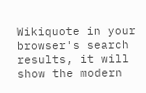Wikiquote in your browser's search results, it will show the modern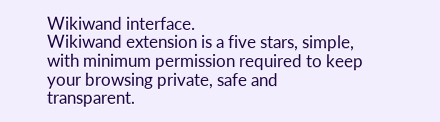Wikiwand interface.
Wikiwand extension is a five stars, simple, with minimum permission required to keep your browsing private, safe and transparent.